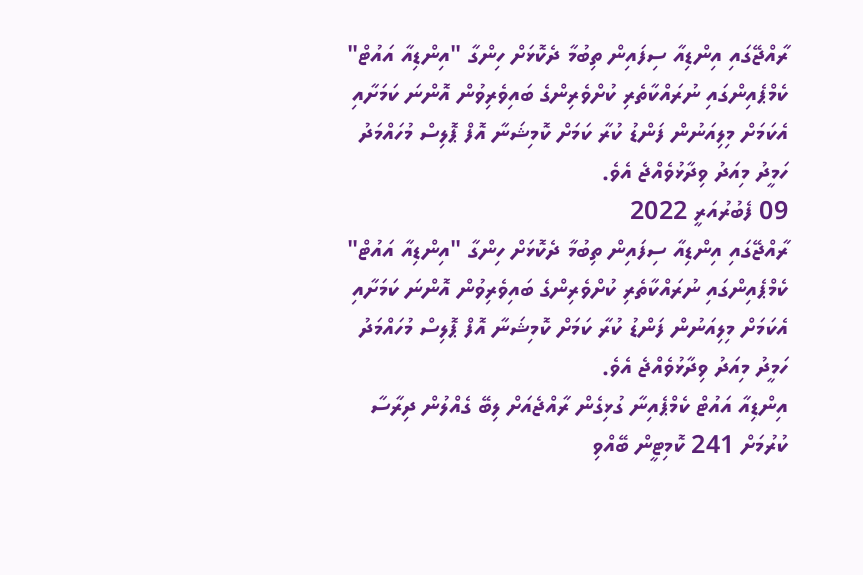ރާއްޖޭގައި އިންޑިއާ ސިފައިން ތިބުމާ ދެކޮޅަށް ހިންގާ "އިންޑިއާ އައުޓް" ކެމްޕެއިންގައި ނުރައްކާތެރި ކުށްވެރިންގެ ބައިވެރިވުން އޮންނަ ކަމަށާއި އެކަމަށް މިލިއަނުން ފަންޑު ކުރާ ކަމަށް ކޮމިޝަނާ އޮފް ޕޮލިސް މުހައްމަދު ހަމީދު މިއަދު ވިދާޅުވެއްޖެ އެވެ.
09 ފެބުރުއަރީ 2022
ރާއްޖޭގައި އިންޑިއާ ސިފައިން ތިބުމާ ދެކޮޅަށް ހިންގާ "އިންޑިއާ އައުޓް" ކެމްޕެއިންގައި ނުރައްކާތެރި ކުށްވެރިންގެ ބައިވެރިވުން އޮންނަ ކަމަށާއި އެކަމަށް މިލިއަނުން ފަންޑު ކުރާ ކަމަށް ކޮމިޝަނާ އޮފް ޕޮލިސް މުހައްމަދު ހަމީދު މިއަދު ވިދާޅުވެއްޖެ އެވެ.
އިންޑިއާ އައުޓް ކެމްޕެއިނާ ގުޅިގެން ރާއްޖެއަށް ލިބޭ ގެއްލުން ދިރާސާ ކުރުމަށް 241 ކޮމިޓީން ބޭއްވި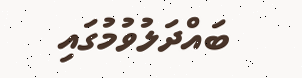ބައްދަލުވުމުގައި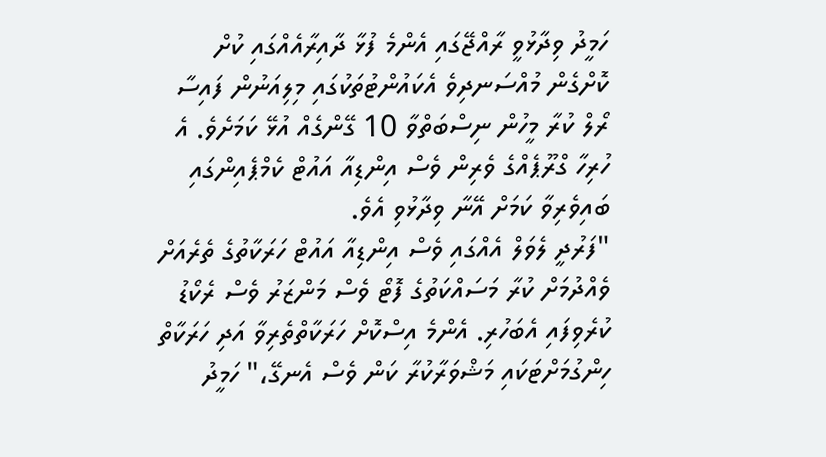ހަމީދު ވިދާޅުވީ ރާއްޖޭގައި އެންމެ ފުޅާ ދާއިރާއެއްގައި ކުށް ކޮށްގެން މުއްސަނދިވެ އެކައުންޓުތަކުގައި މިލިއަނުން ފައިސާ ރޯލް ކުރާ މީހުން ނިސްބަތްވާ 10 ގޭންގެއް އުޅޭ ކަމަށެވެ. އެ ހުރިހާ ގްރޫޕެއްގެ ވެރިން ވެސް އިންޑިއާ އައުޓް ކެމްޕެއިންގައި ބައިވެރިވާ ކަމަށް އޭނާ ވިދާޅުވި އެވެ.
"ފަރުދީ ލެވަލް އެއްގައި ވެސް އިންޑިއާ އައުޓް ހަރަކާތުގެ ތެރެއަށް ވެއްދުމަށް ކުރާ މަސައްކަތުގެ ފޮޓޯ ވެސް މަންޒަރު ވެސް ރެކޯޑު ކުރެވިފައި އެބަހުރި. އެންމެ އިސްކޮށް ހަރަކާތްތެރިވާ އަދި ހަރަކާތް ހިންގުމަށްޓަކައި މަޝްވަރާކުރާ ކަން ވެސް އެނގޭ،" ހަމީދު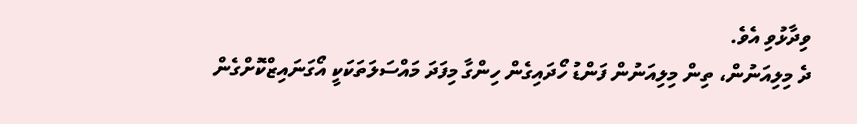ވިދާޅުވި އެވެ.
ދެ މިލިއަނުން، ތިން މިލިއަނުން ފަންޑު ހޯދައިގެން ހިންގާ މިފަދަ މައްސަލަތަކަކީ އޯގަނައިޒްކޮށްގެން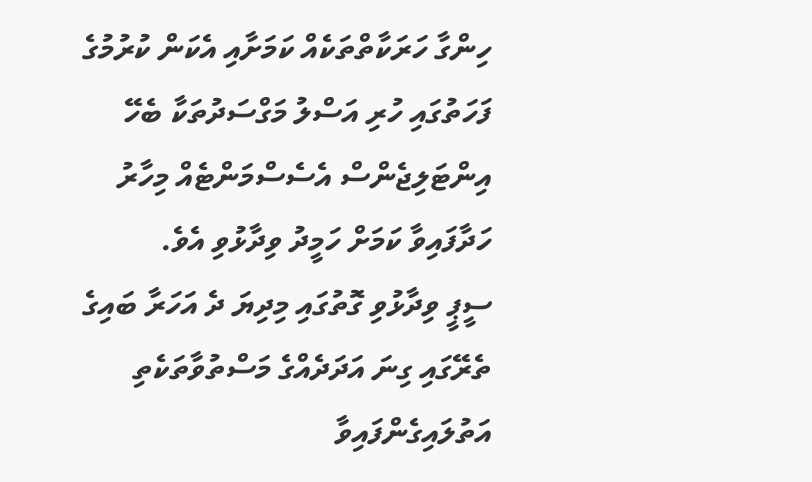ހިންގާ ހަރަކާތްތަކެއް ކަމަށާއި އެކަން ކުރުމުގެ ފަހަތުގައި ހުރި އަސްލު މަގްސަދުތަކާ ބެހޭ އިންޓަލިޖެންސް އެސެސްމަންޓެއް މިހާރު ހަދާފައިވާ ކަމަށް ހަމީދު ވިދާޅުވި އެވެ.
ސީޕީ ވިދާޅުވި ގޮތުގައި މިދިޔަ ދެ އަހަރާ ބައިގެ ތެރޭގައި ގިނަ އަދަދެއްގެ މަސްތުވާތަކެތި އަތުލައިގެންފައިވާ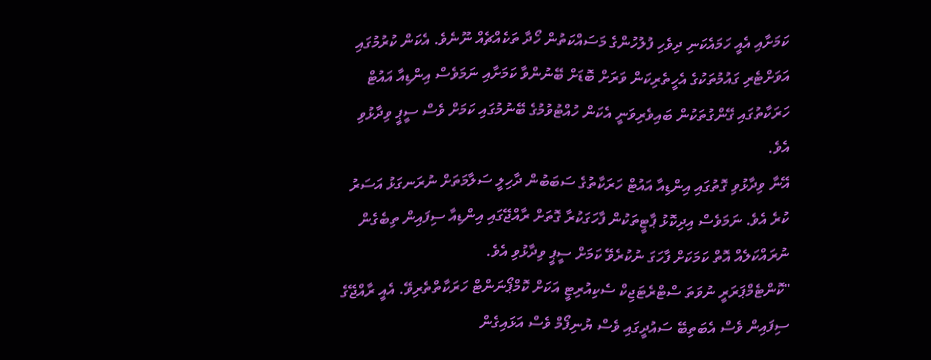ކަމަށާއި އެއީ ހަމައެކަނި ދިވެހި ފުލުހުންގެ މަސައްކަތުން ހޯދާ ތަކެއްޗެއް ނޫނެވެ. އެކަން ކުރުމުގައި އަވަށްޓެރި ގައުމުތަކުގެ އެހީތެރިކަން ވަރަށް ބޮޑަށް ބޭނުންވާ ކަމަށާއި ނަމަވެސް އިންޑިއާ އައުޓް ހަރަކާތުގައި ގޭންގުތަކުން ބައިވެރިވަނީ އެކަން ހުއްޓުވުމުގެ ބޭނުމުގައި ކަމަށް ވެސް ސީޕީ ވިދާޅުވި އެވެ.
އޭނާ ވިދާޅުވި ގޮތުގައި އިންޑިއާ އައުޓް ހަރަކާތުގެ ސަބަބުން ދާހިލީ ސަލާމަތަށް ނުރަނގަޅު އަސަރު ކުރެ އެވެ. ނަމަވެސް އިދިކޮޅު ޕާޓީތަކުން ފާހަގަކުރާ ގޮތަށް ރާއްޖޭގައި އިންޑިއާ ސިފައިން ތިބެގެން ނުރައްކަލެއް އޮތް ކަމަކަށް ފާހަގަ ނުކުރެވޭ ކަމަށް ސީޕީ ވިދާޅުވި އެވެ.
"ކޮންޓެމްޕަރަރީ ނުވަތަ ސްޓްރެޓަޖިކް ސެކިއުރިޓީ އަކަށް ކޮމްޕޯނަންޓް ހަރަކާތްތެރިވޭ. އެއީ ރާއްޖޭގެ ސިފައިން ވެސް އެބަތިބޭ ސައުދީގައި ވެސް ޔުނިފޯމް ވެސް އަޅައިގެން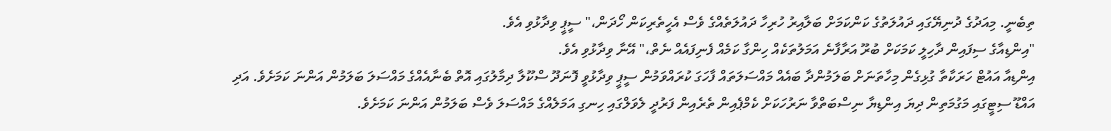ތިބެނީ. މިއަދުގެ ދުނިޔޭގައި ދައުލަތުގެ ކަންކަމަށް ބަލާއިރު ހުރިހާ ދައުލަތެއްގެ ވެސް އެހީތެރިކަން ހޯދަން،" ސީޕީ ވިދާޅުވި އެވެ.
"އިންޑިއާގެ ސިފައިން ދާހިލީ ކަމަކަށް ބުރޫ އަރާފާނެ އަމަލުތަކެއް ހިންގާ ކަމެއް ފެނިފައެއް ނެތް،" އޭނާ ވިދާޅުވި އެވެ.
އިންޑިއާ އައުޓް ހަރަކާތާ ގުޅިގެން މިހާތަނަށް ބަލަމުންދާ ބައެއް މައްސަލަތައް ފާހަގަ ކުރައްވަމުން ސީޕީ ވިދާޅުވީ ފޮނަދޫ ސްކޫލާ ދިމާލުގައި އޮތް ބެނާއެއްގެ މައްސަލަ ބަލަމުން އަންނަ ކަމަށެވެ. އަދި އައްޑޫ ސިޓީގައި މަގުމަތިން ދިޔަ އިންޑިޔާ ނިސްބަތްވާ ނަރުހަކަށް ކެމްޕެއިން ތެރެއިން ފަރުދީ ލެވަލްގައި ހިނގި އަމަލެއްގެ މައްސަލަ ވެސް ބަލަމުން އަންނަ ކަމަށެވެ.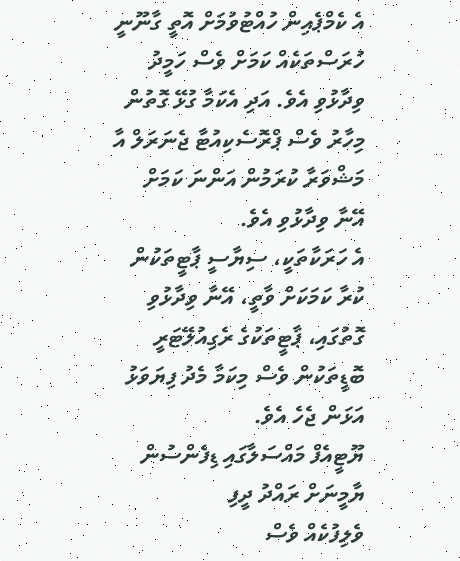އެ ކެމްޕެއިން ހުއްޓުވުމަށް އޮތީ ގާނޫނީ ހުރަސްތަކެއް ކަމަށް ވެސް ހަމީދު ވިދާޅުވި އެވެ. އަދި އެކަމާ ގުޅޭ ގޮތުން މިހާރު ވެސް ޕްރޮސެކިއުޓާ ޖެނަރަލް އާ މަޝްވަރާ ކުރަމުން އަންނަ ކަމަށް އޭނާ ވިދާޅުވި އެވެ.
އެ ހަރަކާތަކީ، ސިޔާސީ ޕާޓީތަކުން ކުރާ ކަމަކަށް ވާތީ، އޭނާ ވިދާޅުވި ގޮތުގައި، ޕާޓީތަކުގެ ރެގިއުލޭޓަރީ ބޮޑީތަކުން ވެސް މިކަމާ މެދު ފިޔަވަޅު އަޅަން ޖެހެ އެވެ.
ޔޫޓީއެފް މައްސަލާގައި ޑިފެންސުން ޔާމީނަށް ރައްދު ދީފި
ވެލިފުކެއް ވެސް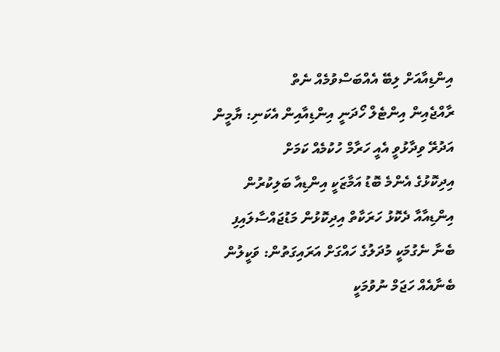އިންޑިއާއަށް ލިބޭ އެއްބަސްވުމެއް ނެތް
ރާއްޖެއިން އިންޓެލް ހޯދަނީ އިންޑިއާއިން އެކަނި: ޔާމީން
އަދުރޭ ވިދާޅުވީ އެއީ ހަރާމް ހުކުމެއް ކަމަށް
އިދިކޮޅުގެ އެންމެ ބޮޑު އަމާޒަކީ އިންޑިއާ ބަލިކުރުން
އިންޑިއާއާ ދެކޮޅު ހަރަކާތް އިދިކޮޅުން މަޑުޖައްސާލައިފި
ބެނާ ނެގުމަކީ މުދަލުގެ ހައްގަށް އަރައިގަތުން: ވަކީލުން
ބެނާއެއް ހަޖަމް ނުވުމަކީ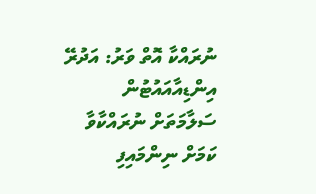ނުރައްކާ އޮތް ވަރު: އަދުރޭ
އިންޑިއާއައުޓުން ސަލާމަތަށް ނުރައްކާވާ ކަމަށް ނިންމައިފި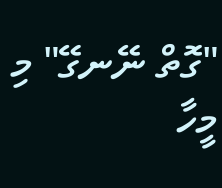"ގޮތް ނޭނގޭ" މި މީހާ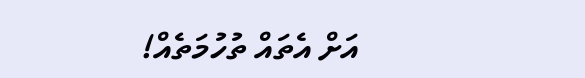އަށް އެތައް ތުހުމަތެއް!